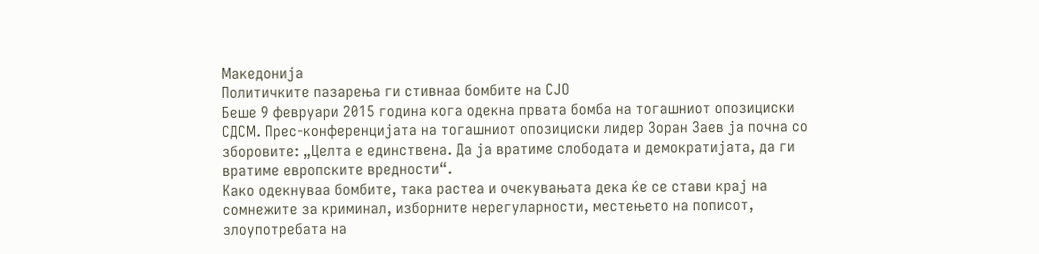Македонија
Политичките пазарења ги стивнаа бомбите на СЈО
Беше 9 февруари 2015 година кога одекна првата бомба на тогашниот опозициски СДСМ. Прес-конференцијата на тогашниот опозициски лидер Зоран Заев ја почна со зборовите: „Целта е единствена. Да ја вратиме слободата и демократијата, да ги вратиме европските вредности“.
Како одекнуваа бомбите, така растеа и очекувањата дека ќе се стави крај на сомнежите за криминал, изборните нерегуларности, местењето на пописот, злоупотребата на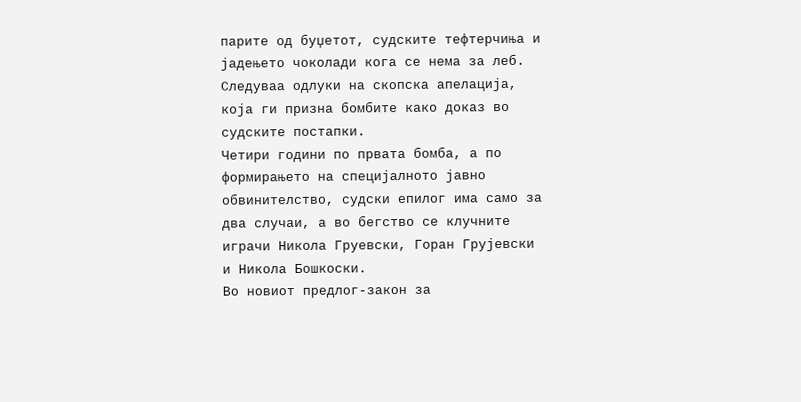парите од буџетот, судските тефтерчиња и јадењето чоколади кога се нема за леб. Следуваа одлуки на скопска апелација, која ги призна бомбите како доказ во судските постапки.
Четири години по првата бомба, а по формирањето на специјалното јавно обвинителство, судски епилог има само за два случаи, а во бегство се клучните играчи Никола Груевски, Горан Грујевски и Никола Бошкоски.
Во новиот предлог-закон за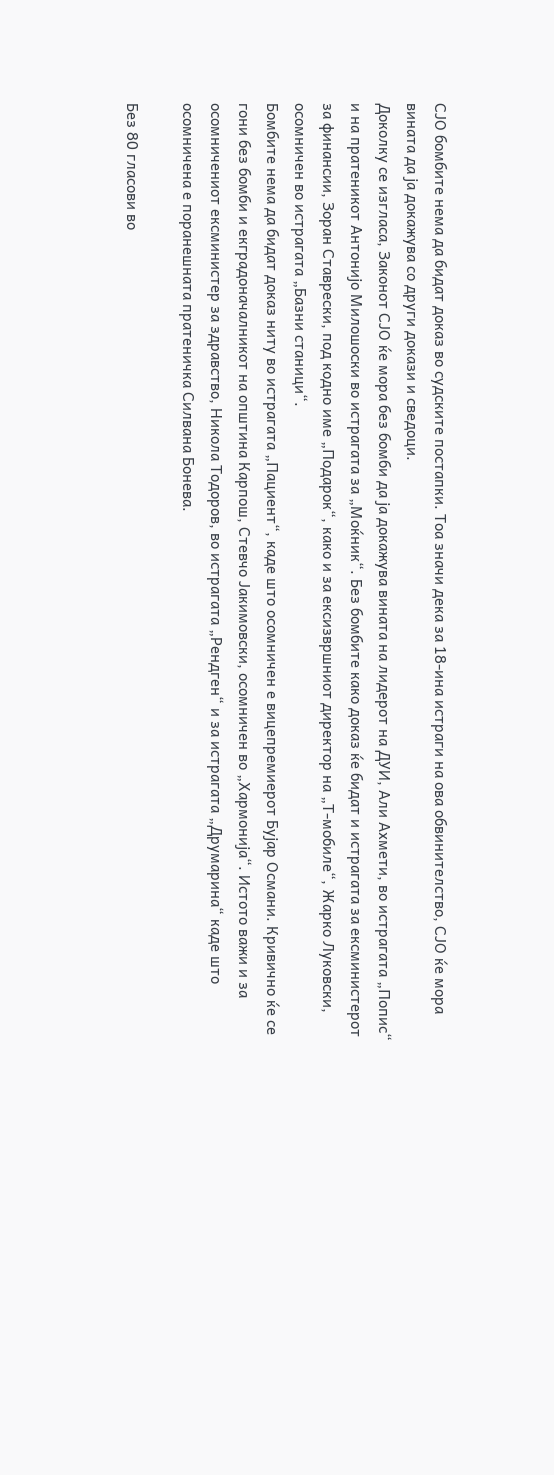СЈО бомбите нема да бидат доказ во судските постапки. Тоа значи дека за 18-ина истраги на ова обвинителство, СЈО ќе мора вината да ја докажува со други докази и сведоци.
Доколку се изгласа, Законот СЈО ќе мора без бомби да ја докажува вината на лидерот на ДУИ, Али Ахмети, во истрагата „Попис“ и на пратеникот Антонијо Милошоски во истрагата за „Моќник“. Без бомбите како доказ ќе бидат и истрагата за ексминистерот за финансии, Зоран Ставрески, под кодно име „Подарок“, како и за ексизвршниот директор на „Т-мобиле“, Жарко Луковски, осомничен во истрагата „Базни станици“.
Бомбите нема да бидат доказ ниту во истрагата „Пациент“, каде што осомничен е вицепремиерот Бујар Османи. Кривично ќе се гони без бомби и екградоначалникот на општина Карпош, Стевчо Јакимовски, осомничен во „Хармонија“. Истото важи и за осомничениот ексминистер за здравство, Никола Тодоров, во истрагата „Рендген“ и за истрагата „Друмарина“ каде што осомничена е поранешната пратеничка Силвана Бонева.

Без 80 гласови во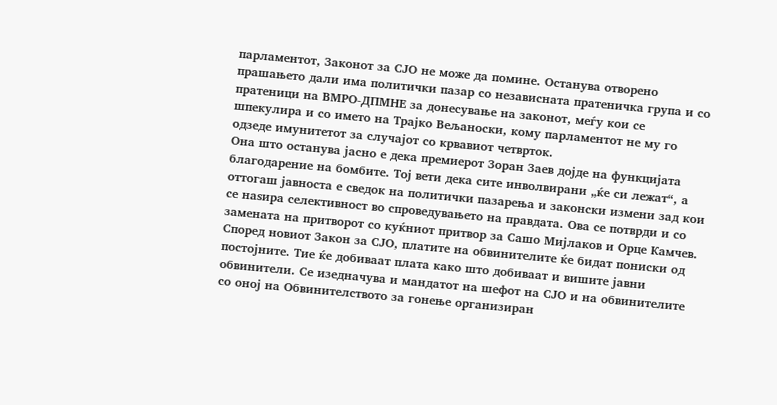парламентот, Законот за СЈО не може да помине. Останува отворено прашањето дали има политички пазар со независната пратеничка група и со пратеници на ВМРО-ДПМНЕ за донесување на законот, меѓу кои се шпекулира и со името на Трајко Вељаноски, кому парламентот не му го одзеде имунитетот за случајот со крвавиот четврток.
Она што останува јасно е дека премиерот Зоран Заев дојде на функцијата благодарение на бомбите. Тој вети дека сите инволвирани „ќе си лежат“, а оттогаш јавноста е сведок на политички пазарења и законски измени зад кои се наѕира селективност во спроведувањето на правдата. Ова се потврди и со замената на притворот со куќниот притвор за Сашо Мијлаков и Орце Камчев.
Според новиот Закон за СЈО, платите на обвинителите ќе бидат пониски од постојните. Тие ќе добиваат плата како што добиваат и вишите јавни обвинители. Се изедначува и мандатот на шефот на СЈО и на обвинителите со оној на Обвинителството за гонење организиран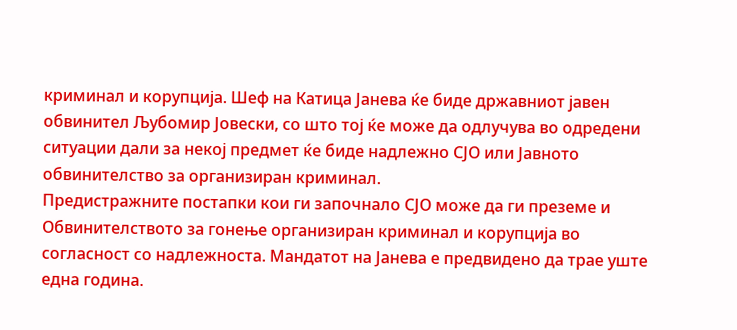криминал и корупција. Шеф на Катица Јанева ќе биде државниот јавен обвинител Љубомир Јовески, со што тој ќе може да одлучува во одредени ситуации дали за некој предмет ќе биде надлежно СЈО или Јавното обвинителство за организиран криминал.
Предистражните постапки кои ги започнало СЈО може да ги преземе и Обвинителството за гонење организиран криминал и корупција во согласност со надлежноста. Мандатот на Јанева е предвидено да трае уште една година.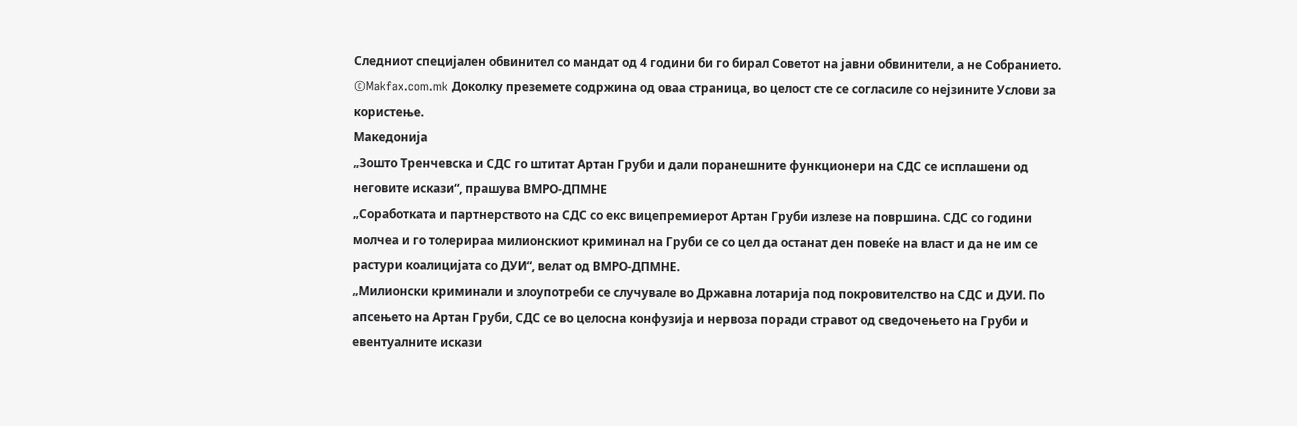Следниот специјален обвинител со мандат од 4 години би го бирал Советот на јавни обвинители, а не Собранието.
©Makfax.com.mk Доколку преземете содржина од оваа страница, во целост сте се согласиле со нејзините Услови за користење.
Македонија
„Зошто Тренчевска и СДС го штитат Артан Груби и дали поранешните функционери на СДС се исплашени од неговите искази“, прашува ВМРО-ДПМНЕ
„Соработката и партнерството на СДС со екс вицепремиерот Артан Груби излезе на површина. СДС со години молчеа и го толерираа милионскиот криминал на Груби се со цел да останат ден повеќе на власт и да не им се растури коалицијата со ДУИ“, велат од ВМРО-ДПМНЕ.
„Милионски криминали и злоупотреби се случувале во Државна лотарија под покровителство на СДС и ДУИ. По апсењето на Артан Груби, СДС се во целосна конфузија и нервоза пoради стравот од сведочењето на Груби и евентуалните искази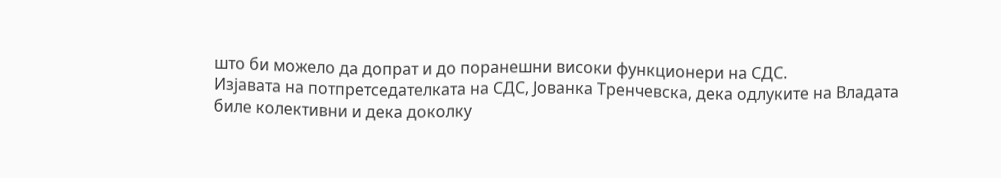што би можело да допрат и до поранешни високи функционери на СДС.
Изјавата на потпретседателката на СДС, Јованка Тренчевска, дека одлуките на Владата биле колективни и дека доколку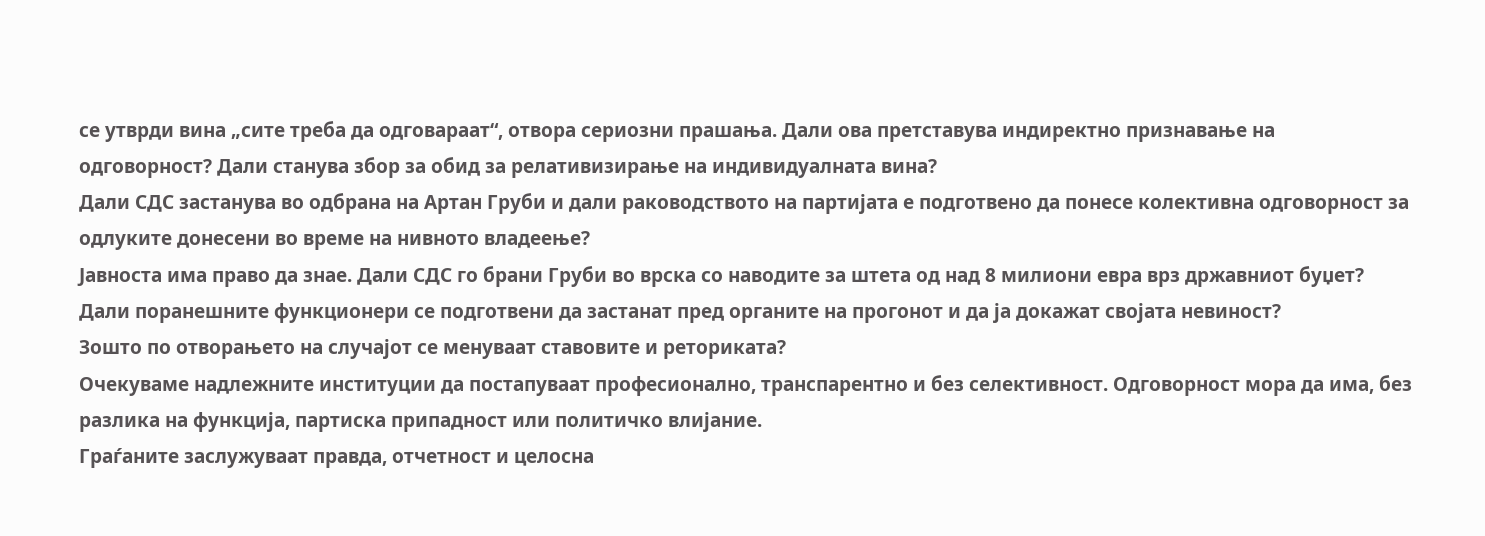се утврди вина „сите треба да одговараат“, отвора сериозни прашања. Дали ова претставува индиректно признавање на одговорност? Дали станува збор за обид за релативизирање на индивидуалната вина?
Дали СДС застанува во одбрана на Артан Груби и дали раководството на партијата е подготвено да понесе колективна одговорност за одлуките донесени во време на нивното владеење?
Јавноста има право да знае. Дали СДС го брани Груби во врска со наводите за штета од над 8 милиони евра врз државниот буџет?
Дали поранешните функционери се подготвени да застанат пред органите на прогонот и да ја докажат својата невиност?
Зошто по отворањето на случајот се менуваат ставовите и реториката?
Очекуваме надлежните институции да постапуваат професионално, транспарентно и без селективност. Одговорност мора да има, без разлика на функција, партиска припадност или политичко влијание.
Граѓаните заслужуваат правда, отчетност и целосна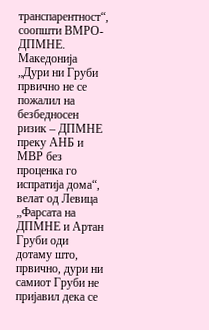транспарентност“, соопшти ВМРО-ДПМНЕ.
Македонија
„Дури ни Груби првично не се пожалил на безбедносен ризик – ДПМНЕ преку АНБ и МВР без проценка го испратија дома“, велат од Левица
„Фарсата на ДПМНЕ и Артан Груби оди дотаму што, првично, дури ни самиот Груби не пријавил дека се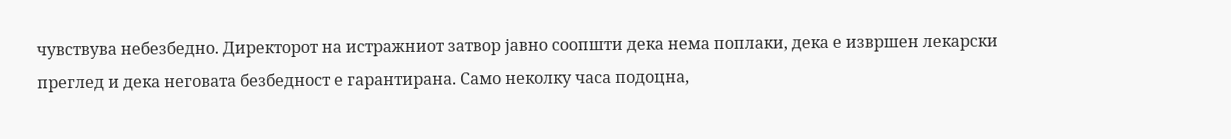чувствува небезбедно. Директорот на истражниот затвор јавно соопшти дека нема поплаки, дека е извршен лекарски преглед и дека неговата безбедност е гарантирана. Само неколку часа подоцна,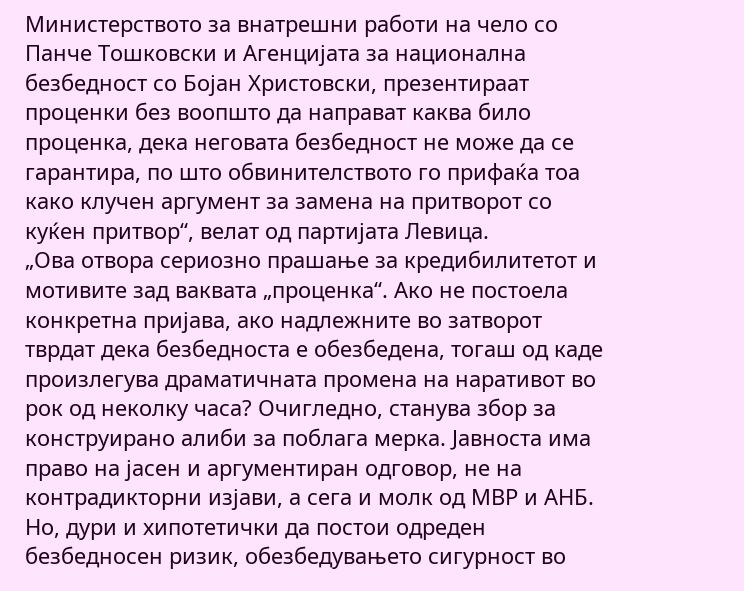Министерството за внатрешни работи на чело со Панче Тошковски и Агенцијата за национална безбедност со Бојан Христовски, презентираат проценки без воопшто да направат каква било проценка, дека неговата безбедност не може да се гарантира, по што обвинителството го прифаќа тоа како клучен аргумент за замена на притворот со куќен притвор“, велат од партијата Левица.
„Ова отвора сериозно прашање за кредибилитетот и мотивите зад ваквата „проценка“. Ако не постоела конкретна пријава, ако надлежните во затворот тврдат дека безбедноста е обезбедена, тогаш од каде произлегува драматичната промена на наративот во рок од неколку часа? Очигледно, станува збор за конструирано алиби за поблага мерка. Јавноста има право на јасен и аргументиран одговор, не на контрадикторни изјави, а сега и молк од МВР и АНБ.
Но, дури и хипотетички да постои одреден безбедносен ризик, обезбедувањето сигурност во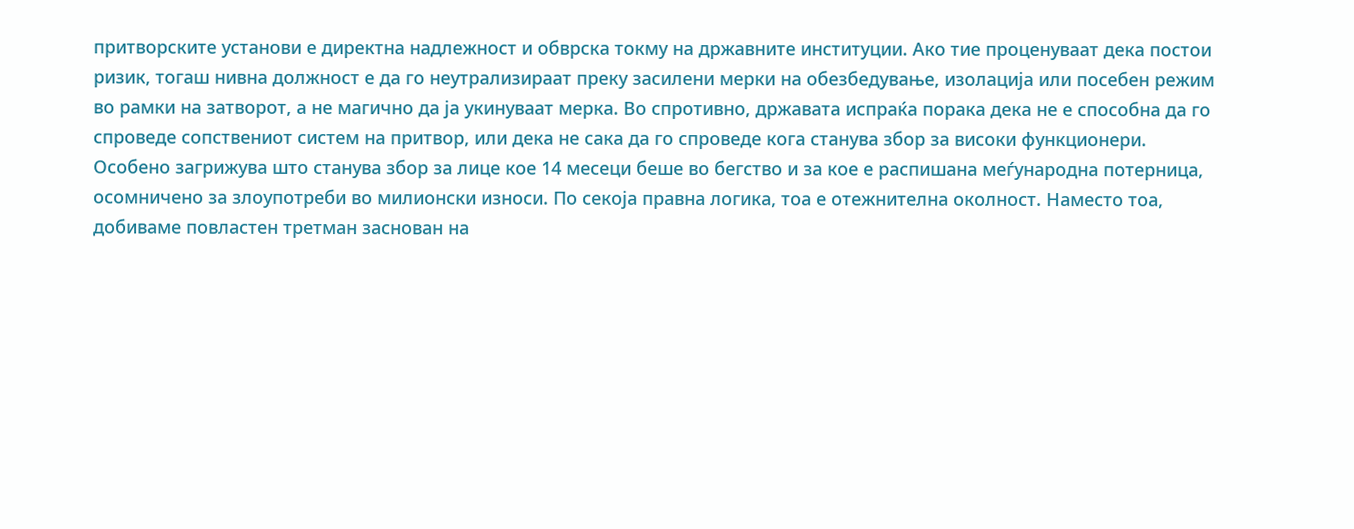притворските установи е директна надлежност и обврска токму на државните институции. Ако тие проценуваат дека постои ризик, тогаш нивна должност е да го неутрализираат преку засилени мерки на обезбедување, изолација или посебен режим во рамки на затворот, а не магично да ја укинуваат мерка. Во спротивно, државата испраќа порака дека не е способна да го спроведе сопствениот систем на притвор, или дека не сака да го спроведе кога станува збор за високи функционери.
Особено загрижува што станува збор за лице кое 14 месеци беше во бегство и за кое е распишана меѓународна потерница, осомничено за злоупотреби во милионски износи. По секоја правна логика, тоа е отежнителна околност. Наместо тоа, добиваме повластен третман заснован на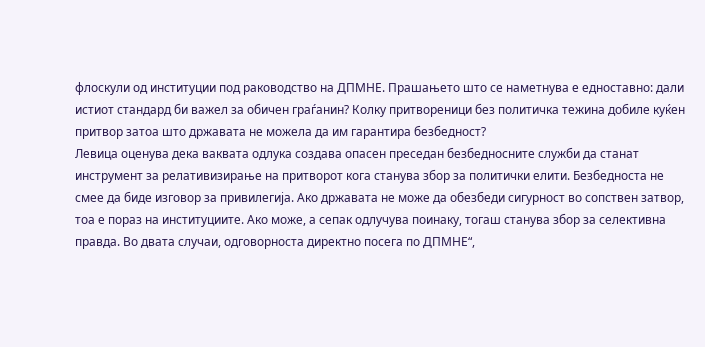флоскули од институции под раководство на ДПМНЕ. Прашањето што се наметнува е едноставно: дали истиот стандард би важел за обичен граѓанин? Колку притвореници без политичка тежина добиле куќен притвор затоа што државата не можела да им гарантира безбедност?
Левица оценува дека ваквата одлука создава опасен преседан безбедносните служби да станат инструмент за релативизирање на притворот кога станува збор за политички елити. Безбедноста не смее да биде изговор за привилегија. Ако државата не може да обезбеди сигурност во сопствен затвор, тоа е пораз на институциите. Ако може, а сепак одлучува поинаку, тогаш станува збор за селективна правда. Во двата случаи, одговорноста директно посега по ДПМНЕ“,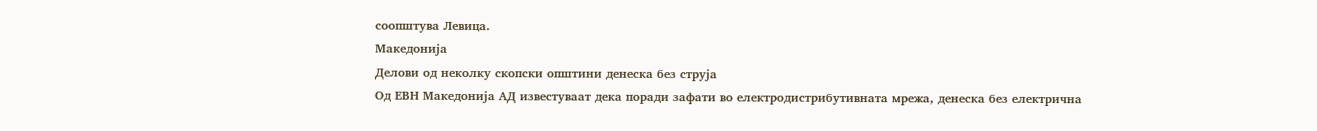соопштува Левица.
Македонија
Делови од неколку скопски општини денеска без струја
Од ЕВН Македонија АД известуваат дека поради зафати во електродистрибутивната мрежа, денеска без електрична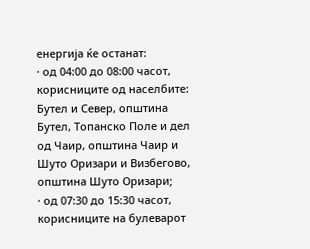енергија ќе останат:
· од 04:00 до 08:00 часот, корисниците од населбите: Бутел и Север, општина Бутел, Топанско Поле и дел од Чаир, општина Чаир и Шуто Оризари и Визбегово, општина Шуто Оризари;
· од 07:30 до 15:30 часот, корисниците на булеварот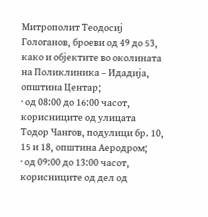Митрополит Теодосиј Гологанов, броеви од 49 до 53, како и објектите во околината на Поликлиника – Идадија, општина Центар;
· од 08:00 до 16:00 часот, корисниците од улицата Тодор Чангов, подулици бр. 10, 15 и 18, општина Аеродром;
· од 09:00 до 13:00 часот, корисниците од дел од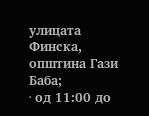улицата Финска, општина Гази Баба;
· од 11:00 до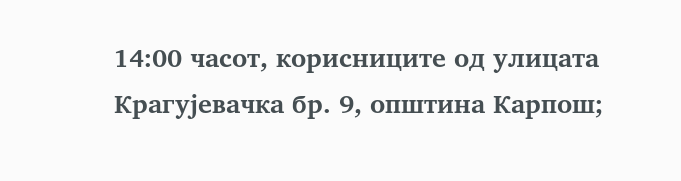14:00 часот, корисниците од улицата Крагујевачка бр. 9, општина Карпош;